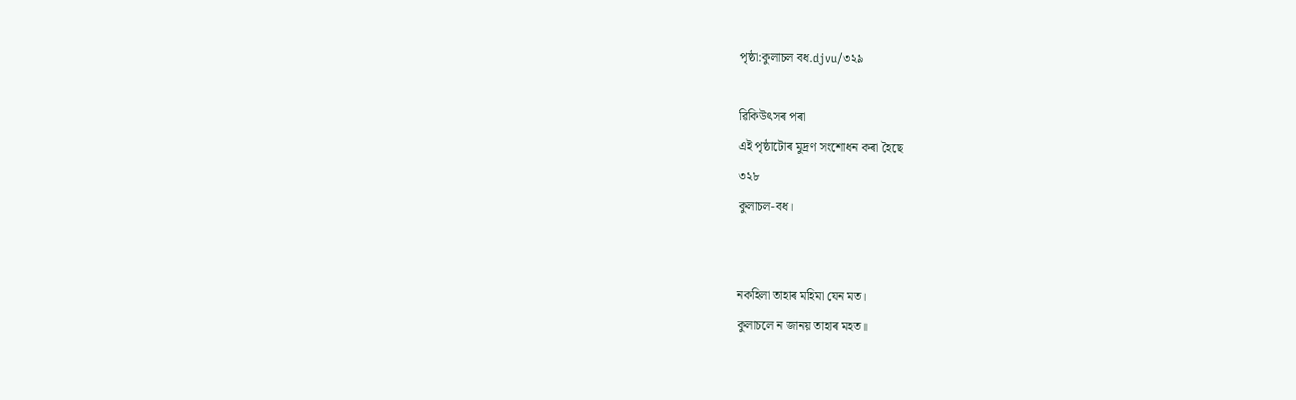পৃষ্ঠা:কুলাচল বধ.djvu/৩২৯

ৱিকিউৎসৰ পৰা
এই পৃষ্ঠাটোৰ মুদ্ৰণ সংশোধন কৰা হৈছে
৩২৮
কুলাচল-বধ।


নকহিলা তাহাৰ মহিমা যেন মত।
কুলাচলে ন জানয় তাহাৰ মহত॥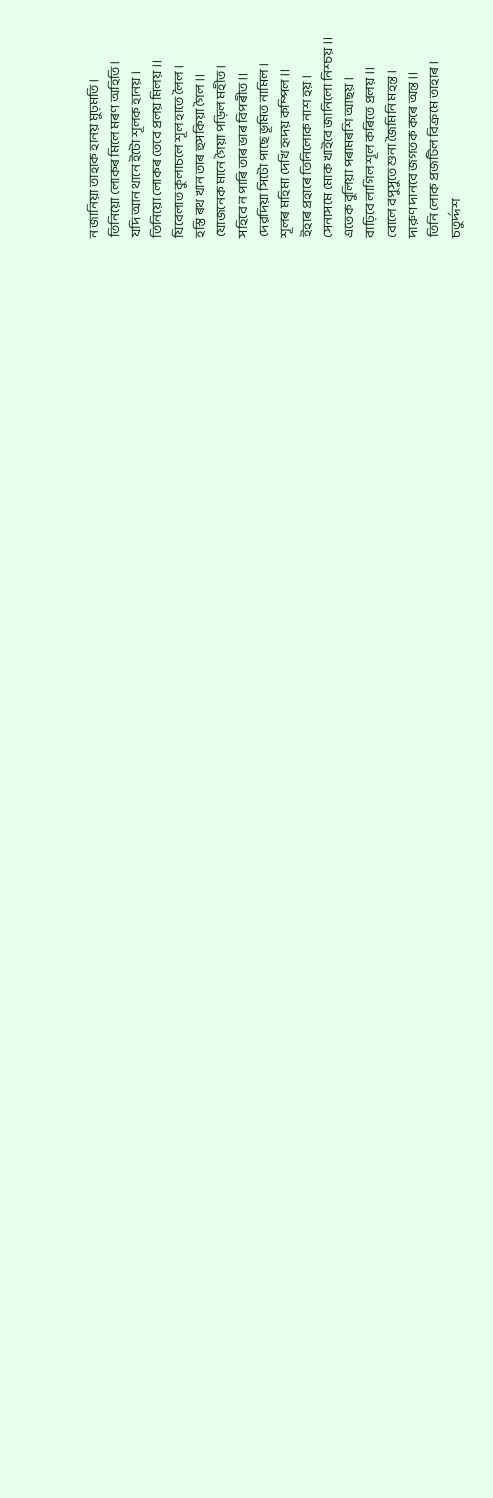ন জানিয়া তাহাক হানয় মুঢ়মতি।
তিনিয়ো লোকৰ মিলে মৰণ অহিতি।
যদি আন থানে ইটো শূলক হানয়।
তিনিয়ো লোকৰ তেবে প্ৰলয় মিলয়॥
যিবেলাত কুলাচলে শূল হাতে লৈল।
হস্তি ৰথ খান তাৰ হুসকিয়া গৈল॥
যোজনেক মানে গৈয়া পড়িল মহীত।
সহিবে ন পাৰি তাৰ ভাৰ বিপৰীত॥
দেৱদিয়া সিটো পাছে ভূমিত নামিল।
শূলৰ মহিমা দেখি হৃদয় কম্পিল॥
ইহাৰ প্ৰহাৰে তিনিলোক নাশ হয়।
সেনাসমে মোক খাইবে জানিলো নিশ্চয়॥
এতেক বুলিয়া পৰামৰশি আছয়।
বাঢ়িবে লাগিল শূল কৰিতে প্ৰলয়॥
বোলে বপুসুতে শুনা জৈমিনি মহন্ত।
দারুণ দানবে জগতক কৰে অন্ত॥
তিনি লোক প্ৰজটিল বিক্ৰমে তাহাৰ।
চতুৰ্দ্দশ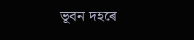ভূবন দহৰে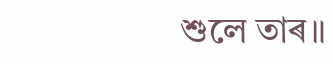শুলে তাৰ॥